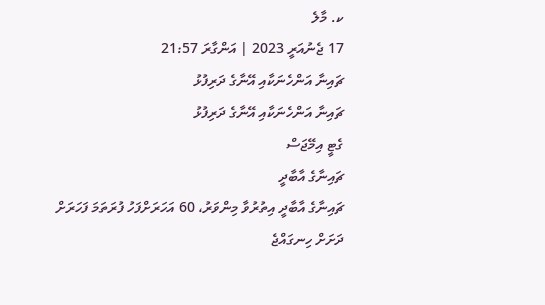ކ. މާލެ
17 ޖެނުއަރީ 2023 | އަންގާރަ 21:57
ޗައިނާ އަންހެނަކާއި އޭނާގެ ދަރިފުޅު
ޗައިނާ އަންހެނަކާއި އޭނާގެ ދަރިފުޅު
ގެޓީ އިމޭޖަސް
ޗައިނާގެ އާބާދީ
ޗައިނާގެ އާބާދީ އިތުރުވާ މިންވަރު، 60 އަހަރަށްފަހު ފުރަތަމަ ފަހަރަށް ދަށަށް ހިނގައްޖެ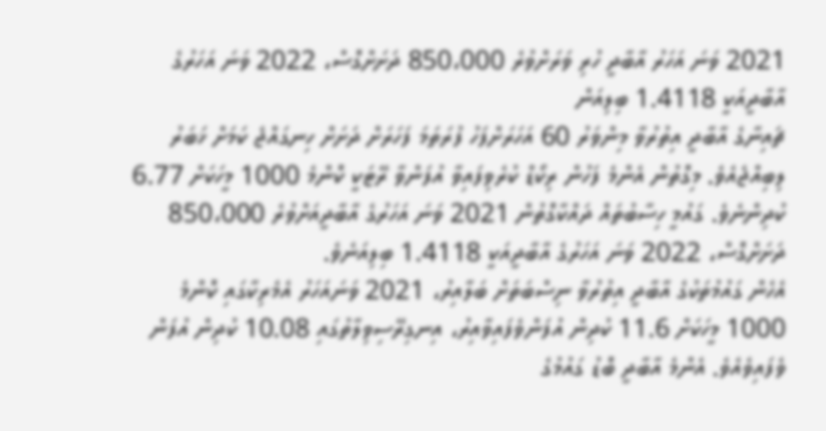2021 ވަނަ އަހަރު އާބާދީ ހުރި ވަރަށްވުރެ 850،000 ދަށަށްގޮސް، 2022 ވަނަ އަހަރުގެ އާބާދީއަކީ 1.4118 ބިލިއަން
ޗައިނާގެ އާބާދީ އިތުރުވާ މިންވަރު 60 އަހަރަށްފަހު ފުރަތަމަ ފަހަރަށް ދަށަށް ހިނގައްޖެ ކަމަށް ޚަބަރު ލިބިއްޖެއެވެ. މިގޮތުން އެންމެ ފަހުން ރިކޯޑް ކުރެވިފައިވާ އުފަންވާ ރޭޓަކީ ކޮންމެ 1000 މީހަކަށް 6.77 ކުދިންނެވެ. ގައުމީ ހިސާބުތައް ދައްކާގޮތުން 2021 ވަނަ އަހަރުގެ އާބާދީއަށްވުރެ 850،000 ދަށަށްގޮސް، 2022 ވަނަ އަހަރުގެ އާބާދީއަކީ 1.4118 ބިލިއަނެވެ.
އެހެން ގައުމުތަކުގެ އާބާދީ އިތުރުވާ ނިސްބަތަށް ބަލާއިރު، 2021 ވަނައަހަރު އެމެރިކާގައި ކޮންމެ 1000 މީހަކަށް 11.6 ކުދިން އުފަންވެފައިވާއިރު، އިނގިރޭސިވިލާތުގައި 10.08 ކުދިން އުފަން ވެފައިވެއެވެ. އެންމެ އާބާދީ ބޮޑު ގައުމުގެ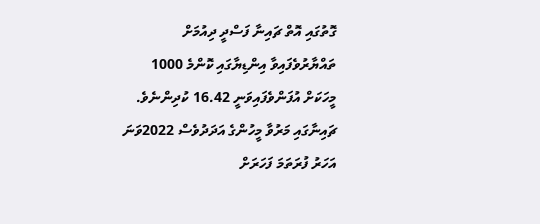ގޮތުގައި އޮތް ޗައިނާ ފަސްދީ ދިއުމަށް ތައްޔާރުވެފައިވާ އިންޑިޔާގައި ކޮންމެ 1000 މީހަކަށް އުފަންވެފައިވަނީ 16.42 ކުދިންނެވެ.
ޗައިނާގައި މަރުވާ މީހުންގެ އަދަދުވެސް 2022ވަނަ އަހަރު ފުރަތަމަ ފަހަރަށް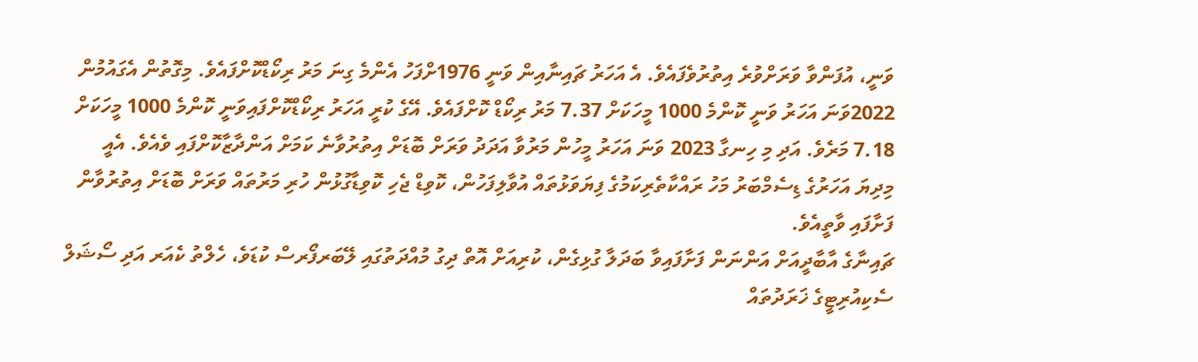ވަނީ، އުފަންވާ ވަރަށްވުރެ އިތުރުވެފައެވެ. އެ އަހަރު ޗައިނާއިން ވަނީ 1976ށްފަހު އެންމެ ގިނަ މަރު ރިކޯޑްކޮށްފައެވެ. މިގޮތުން އެގައުމުން 2022ވަނަ އަހަރު ވަނީ ކޮންމެ 1000 މީހަކަށް 7.37 މަރު ރިކޯޑް ކޮށްފައެވެ. އޭގެ ކުރީ އަހަރު ރިކޯޑްކޮށްފައިވަނީ ކޮންމެ 1000 މީހަކަށް 7.18 މަރެވެ. އަދި މި ހިނގާ 2023 ވަނަ އަހަރު މީހުން މަރުވާ އަދަދު ވަރަށް ބޮޑަށް އިތުރުވާނެ ކަމަށް އަންދާޒާކޮށްފައި ވެއެވެ. އެއީ މިދިޔަ އަހަރުގެ ޑިސެމްބަރު މަހު ރައްކާތެރިކަމުގެ ފިޔަވަޅުތައް އުވާލިފަހުން، ކޮވިޑް ޖެހި ކޮވިޑާގުޅުން ހުރި މަރުތައް ވަރަށް ބޮޑަށް އިތުރުވާން ފަށާފައި ވާތީއެވެ.
ޗައިނާގެ އާބާދީއަށް އަންނަން ފަށާފައިވާ ބަދަލާ ގުޅިގެން، ކުރިއަށް އޮތް ދިގު މުއްދަތުގައި ލޭބަރފޯރސް ކުޑަވެ، ހެލްތު ކެއަރ އަދި ސޯޝަލް ސެކިއުރިޓީގެ ޚަރަދުތައް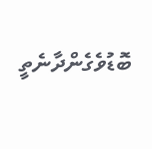ބޮޑުވެގެންދާނެތީ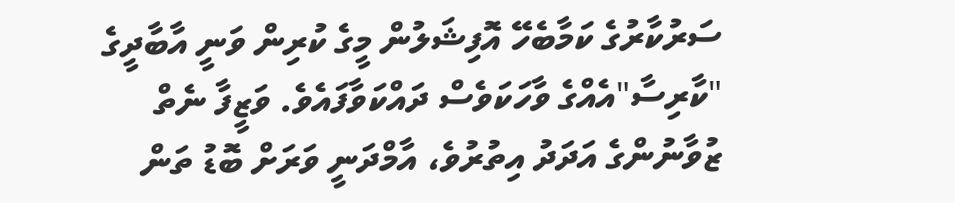ސަރުކާރުގެ ކަމާބެހޭ އޮފިޝަލުން މީގެ ކުރިން ވަނީ އާބާދީގެ "ކާރިސާ"އެއްގެ ވާހަކަވެސް ދައްކަވާފައެވެ. ވަޒީފާ ނެތް ޒުވާނުންގެ އަދަދު އިތުރުވެ، އާމްދަނީ ވަރަށް ބޮޑު ތަން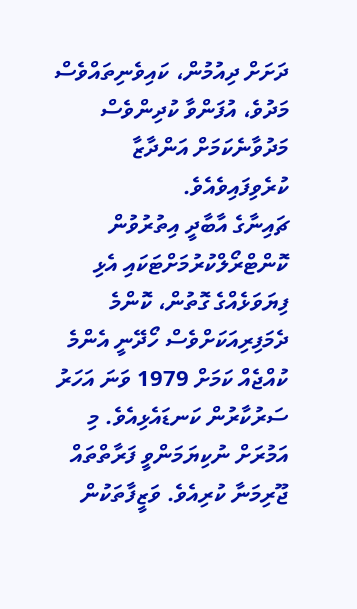ދަށަށް ދިއުމުން، ކައިވެނިތައްވެސް މަދުވެ، އުފަންވާ ކުދިންވެސް މަދުވާނެކަމަށް އަންދާޒާ ކުރެވިފައިވެއެވެ.
ޗައިނާގެ އާބާދީ އިތުރުވުން ކޮންޓްރޯލްކުރުމަށްޓަކައި އެޅި ފިޔަވަޅެއްގެ ގޮތުން، ކޮންމެ ދެމަފިރިއަކަށްވެސް ހޯދޭނީ އެންމެ ކުއްޖެއް ކަމަށް 1979 ވަނަ އަހަރު ސަރުކާރުން ކަނޑައެޅިއެވެ. މި އަމުރަށް ނުކިޔަމަންވީ ފަރާތްތައް ޖޫރިމަނާ ކުރިއެވެ. ވަޒީފާތަކުން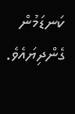ކަނޑަމުން ގެންދިޔައެވެ.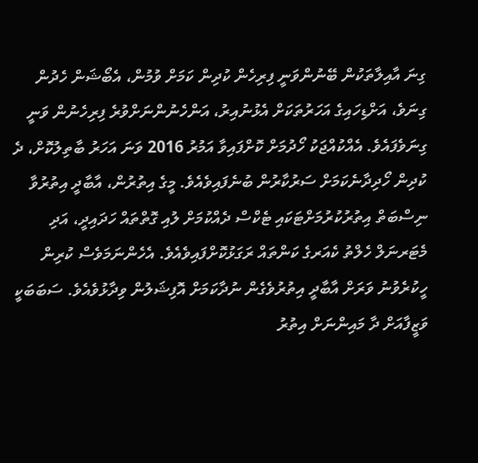ގިނަ އާއިލާތަކުން ބޭނުންވަނީ ފިރިހެން ކުދިން ކަމަށް ވުމުން، އެބޯޝަން ހެދުން ގިނަވެ، އަށްޑިހައިގެ އަހަރުތަކަށް އެޅުނުއިރު، އަންހެނުންނަށްވުރެ ފިރިހެނުން ވަނީ ގިނަވެފައެވެ. އެއްކުއްޖަކު ހޯދުމަށް ކޮށްފައިވާ އަމުރު 2016 ވަނަ އަހަރު ބާތިލުކޮށް، ދެ ކުދިން ހޯދިދާނެކަމަށް ސަރުކާރުން ބުނެފައިވެއެވެ. މީގެ އިތުރުން، އާބާދީ އިތުރުވާ ނިސްބަތް އިތުރުކުރުމަށްޓަކައި ޓެކްސް ދެއްކުމަށް ލުއި ގޮތްތައް ހަދައިދީ، އަދި މެޓަރނަލް ހެލްތު ކެއަރގެ ކަންތައް ރަގަޅުކޮށްފައިވެއެވެ. އެހެންނަމަވެސް ކުރިން ހީކުރެވުނު ވަރަށް އާބާދީ އިތުރުވެގެން ނުދާކަމަށް އޮފިޝަލުން ވިދާޅުވެއެވެ. ސަބަބަކީ ވަޒީފާއަށް ދާ މައިންނަށް އިތުރު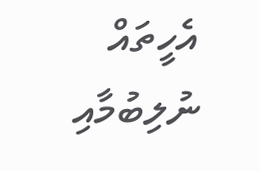އެހީތައް ނުލިބުމާއި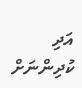އަދި ކުދިންނަށް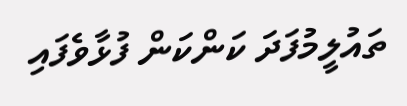ތައުލީމުފަދަ ކަންކަން ފުޅާވެފައި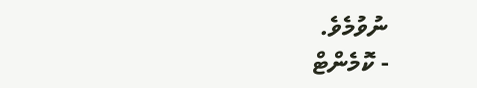ނުވުމެވެ.
- ކޮމެންޓް